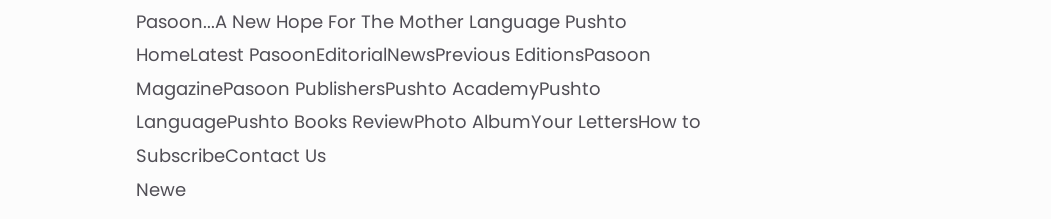Pasoon...A New Hope For The Mother Language Pushto
HomeLatest PasoonEditorialNewsPrevious EditionsPasoon MagazinePasoon PublishersPushto AcademyPushto LanguagePushto Books ReviewPhoto AlbumYour LettersHow to SubscribeContact Us
Newe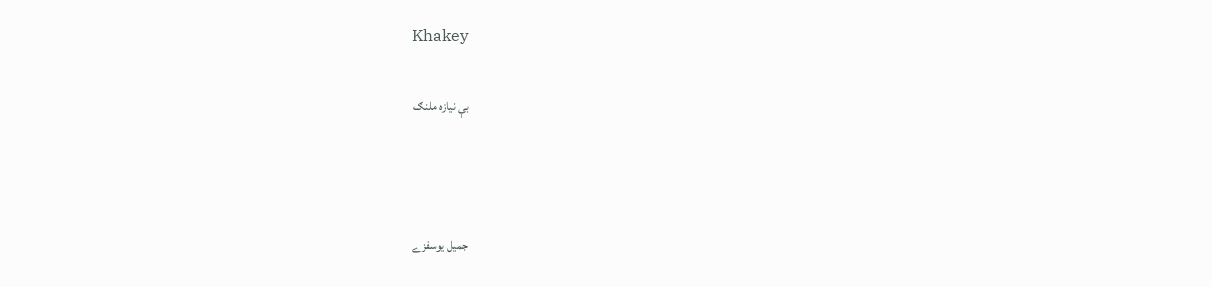Khakey

بې نيازه ملنګ



جميل يوسفزے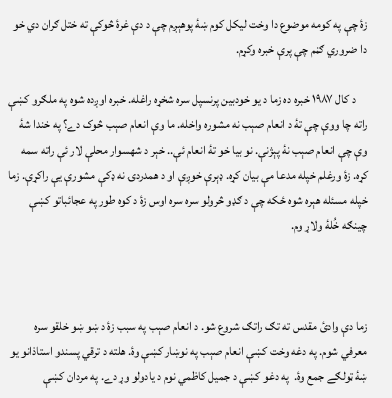زۀ چې په کومه موضوع دا وخت ليکل کوم ښۀ پوهېږم چې د دې غرۀ څوکې ته ختل ګران دي خو دا ضروري ګڼم چې پرې خبره وکړم.

     د کال ١٩٨٧ خبره ده زما د يو خودبين پرنسپل سره شخړه راغله. خبره اوږده شوه په ملګرو کښې راته چا ووې چې تۀ د انعام صېب نه مشوره واخله. ما وې انعام صېب څوک دے؟ په خندا شۀ وې چې انعام صېب نۀ پېژنې. نو بيا خو تۀ انعام ئې.. خېر د شهسوار محلې لار ئې راته سمه کړه. زۀ ورغلم خپله مدعا مې بيان کړه. ډېرې خوږې او د همدردۍ نه ډکې مشورې يې راکړې. زما خپله مسئله هېره شوه ځکه چې د ګډو څرولو سره سره اوس زۀ د کوه طور په عجائباتو کښې چينګه خُلۀ ولاړ وم.



زما دې وادئ مقدس ته تګ راتګ شروع شو. د انعام صېب په سبب زۀ د ښو ښو خلقو سره معرفي شوم. په دغه وخت کښې انعام صېب په نوښار کښې وۀ. هلته د ترقي پسندو استاذانو يو ښۀ ټولګے جمع وۀ.  په دغو کښې د جميل کاظمي نوم د يادولو وړ دے. په مردان کښې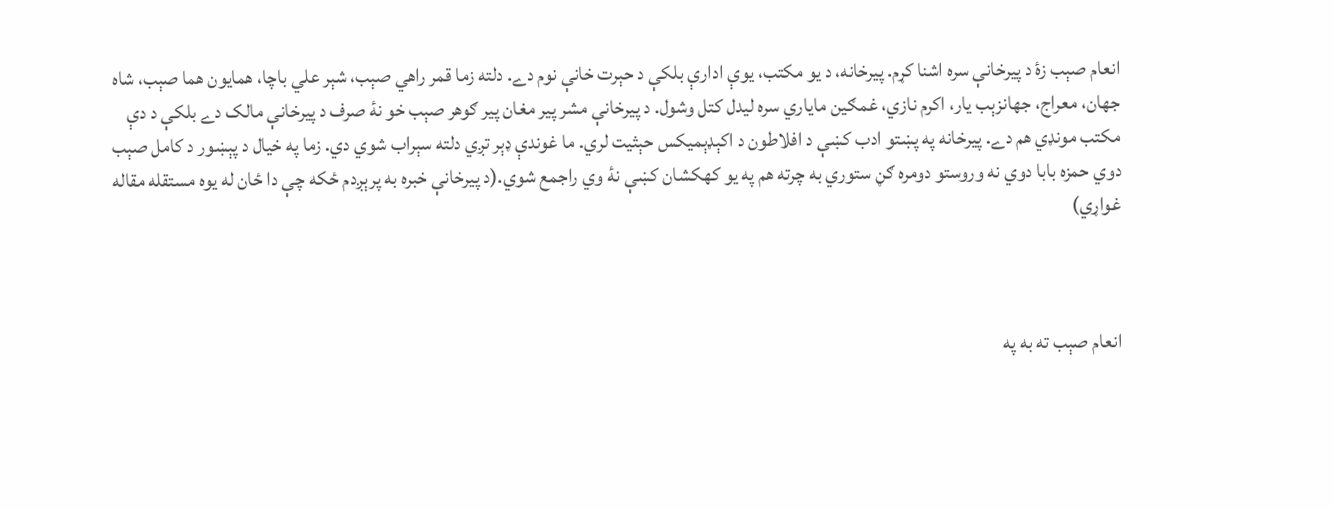انعام صېب زۀ د پيرخانې سره اشنا کړم. پيرخانه، د يو مکتب، يوې ادارې بلکې د حېرت خانې نوم دے. دلته زما قمر راهي صېب، شېر علي باچا، همايون هما صېب، شاه جهان، معراج، جهانزېب يار، اکرم نازي، غمګين ماياري سره ليدل کتل وشول. د پيرخانې مشر پير مغان پير ګوهر صېب خو نۀ صرف د پيرخانې مالک دے بلکې د دې مکتب مونډي هم دے. پيرخانه په پښتو ادب کښې د افلاطون د اکېډېميکس حېثيت لري. ما غوندې ډېر تږي دلته سېراب شوي دي. زما په خيال د پېښور د کامل صېب دوي حمزه بابا دوي نه وروستو دومره ګڼ ستوري به چرته هم په يو کهکشان کښې نۀ وي راجمع شوي.(د پيرخانې خبره به پرېږدم ځکه چې دا ځان له يوه مستقله مقاله غواړي)



انعام صېب ته به په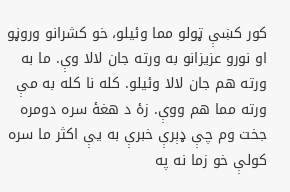کور کښې ټولو مما وئيلو، خو کشرانو وروڼو او نورو عزيزانو به ورته جان لالا وې. ما به ورته هم جان لالا وئيلو. کله نا کله به مې ورته مما هم ووې. زۀ د هغۀ سره دومره جخت وم چې ډېرې خبرې به يې اکثر ما سره کولې خو زما نه په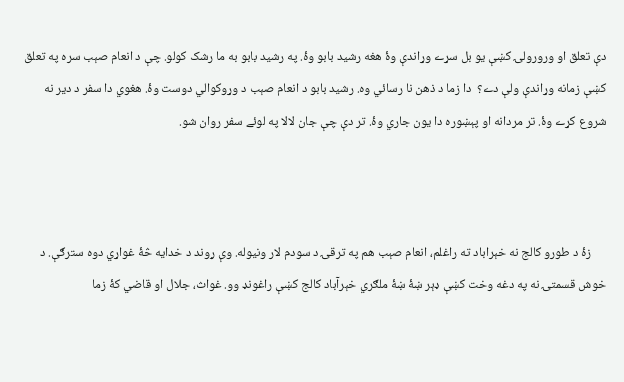دې تعلق او ورورولۍ کښې يو بل سړے وړاندې وۀ هغه رشيد بابو وۀ. په رشيد بابو به ما رشک کولو. چې د انعام صېب سره په تعلق کښې زمانه وړاندې ولې دے؟  دا زما د ذهن نا رسائي وه. رشيد بابو د انعام صېب د وړوکوالي دوست وۀ. هغوي دا سفر د دير نه شروع کړے وۀ. تر مردانه او پېښوره دا يون جاري وۀ. تر دې چې جان لالا په لوئے سفر روان شو.



     زۀ د طورو کالج نه خېراباد ته راغلم، انعام صېب هم په ترقۍ د سودم لار ونيوله. وې ړوند د خدايه څۀ غواړي دوه سترګې. د خوش قسمتۍ نه په دغه وخت کښې ډېر ښۀ ښۀ ملګري خېرآباد کالج کښې راغونډ وو. غواث، جلال او قاضي کۀ زما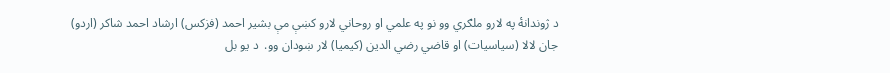د ژوندانۀ په لارو ملګري وو نو په علمي او روحاني لارو کښې مې بشير احمد (فزکس) ارشاد احمد شاکر (اردو) جان لالا (سياسيات) او قاضي رضي الدين (کيميا) لار ښودان وو.  د يو بل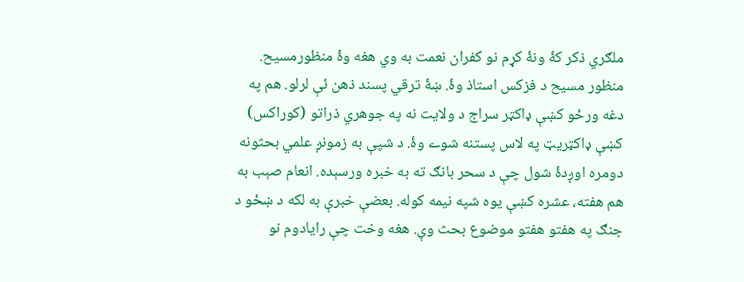ملګري ذکر کۀ ونۀ کړم نو کفران نعمت به وي هغه وۀ منظورمسيح. منظور مسيح د فزکس استاذ وۀ. ښۀ ترقي پسند ذهن ئې لرلو. هم په دغه ورځو کښې ډاکټر سراج د ولايت نه په جوهري ذراتو (کوراکس) کښې ډاکټريټ په لاس پستنه شوے وۀ. د شپې به زمونږ علمي بحثونه دومره اوږدۀ شول چې د سحر بانګ ته به خبره ورسېده. انعام صېب به هم هفته، عشره کښې يوه شپه نيمه کوله. بعضې خبرې به لکه د ښځو د جنګ په هفتو هفتو موضوع بحث وې. هغه وخت چې رايادوم نو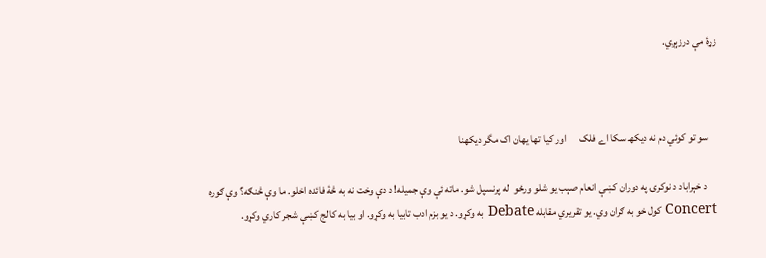زړۀ مې درزېږي.



    سو تو کوئي دم نه ديکهـ سکا اے فلک      اور کيا تها يهان اک مگر ديکهنا

     د خېراباد د نوکرۍ په دوران کښې انعام صېب يو شلو ورځو  له پرنسپل شو. ماته ئې وې جميله! د دې وخت نه به څۀ فائده اخلو. ما وې څنګه؟ وې ګوره Concert کول خو به ګران وي. يو تقريري مقابله Debate به وکړو. د يو بزم ادب تابيا به وکړو. او بيا به کالج کښې شجر کاري وکړو.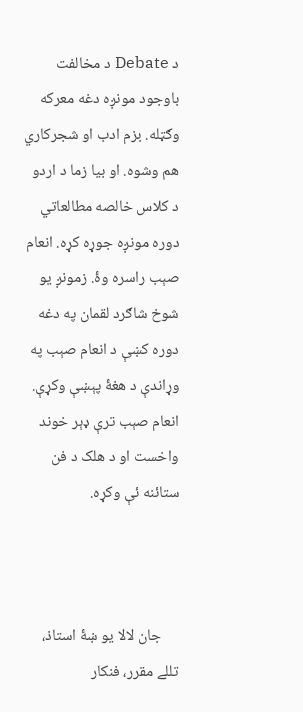د Debate د مخالفت باوجود مونږه دغه معرکه وګټله. بزم ادب او شجرکاري هم وشوه. او بيا زما د اردو د کلاس خالصه مطالعاتي دوره مونږه جوړه کړه. انعام صېب راسره وۀ. زمونږ يو شوخ شاګرد لقمان په دغه دوره کښې د انعام صېب په وړاندې د هغۀ پېښې وکړې. انعام صېب ترې ډېر خوند واخست او د هلک د فن ستائنه ئې وکړه.



     جان لالا يو ښۀ استاذ، تللے مقرر، فنکار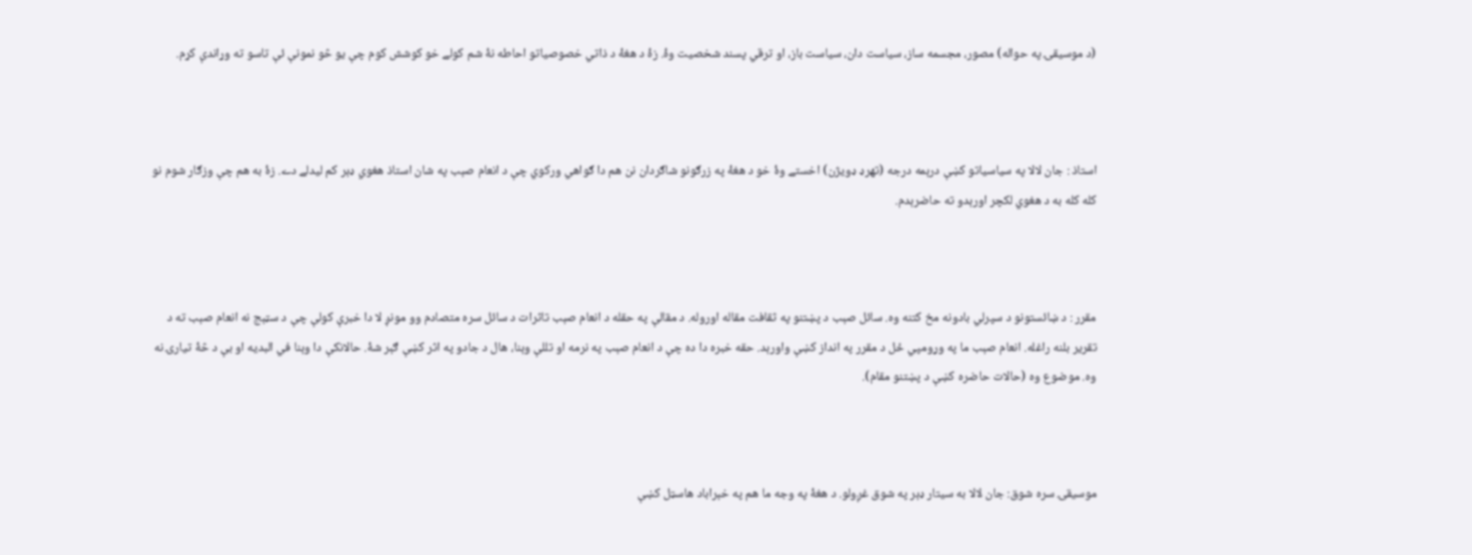(د موسيقۍ په حواله) مصور، مجسمه ساز، سياست دان، سياست باز، او ترقي پسند شخصيت وۀ. زۀ د هغۀ د ذاتي خصوصياتو احاطه نۀ شم کولے خو کوشش کوم چې يو څو نمونې ئې تاسو ته وړاندې کړم.



استاذ : جان لالا په سياسياتو کښې درېمه درجه (تهرډ ډويژن) اخستے وۀ خو د هغۀ په زرګونو شاګردان نن هم دا ګواهي ورکوي چې د انعام صېب په شان استاذ هغوي ډېر کم ليدلے دے. زۀ به هم چې وزګار شوم نو کله کله به د هغوي لکچر اورېدو ته حاضرېدم.



مقرر : د ښائستونو د سپرلي بادونه مخ کتنه وه. سائل صېب د پښتنو په ثقافت مقاله اوروله. د مقالې په حقله د انعام صېب تاثرات د سائل سره متصادم وو مونږ لا دا خبرې کولې چې د سټېج نه انعام صېب ته د تقرير بلنه راغله. انعام صېب ما په وړومپي ځل د مقرر په انداز کښې واورېد. حقه خبره دا ده چې د انعام صېب په نرمه او تللې وېنا، هال د جادو په اثر کښې ګېر شۀ. حالانکې دا وېنا في البديه او بې د څۀ تيارۍ نه وه. موضوع وه (حالات حاضره کښې د پښتنو مقام).



موسيقۍ سره شوق: جان لالا به سيتار ډېر په شوق غږولو. د هغۀ په وجه ما هم په خېراباد هاسټل کښې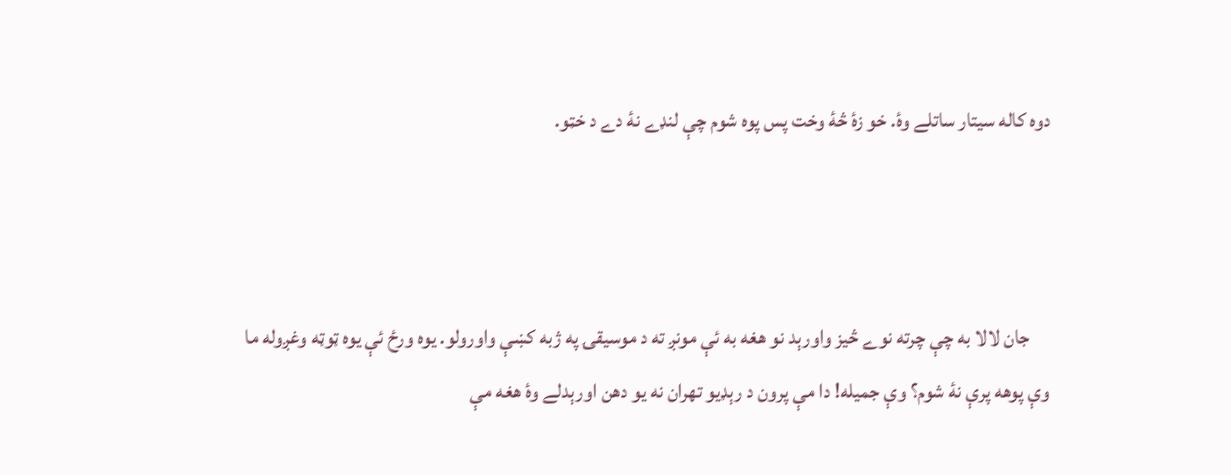دوه کاله سيتار ساتلے وۀ. خو زۀ څۀ وخت پس پوه شوم چې لنډے نۀ دے د خټو.



     جان لالا به چې چرته نوے څيز واورېد نو هغه به ئې مونږ ته د موسيقۍ په ژبه کښې واورولو. يوه ورځ ئې يوه ټوټه وغږوله ما وې پوهه پرې نۀ شوم؟ وې جميله! دا مې پرون د رېډيو تهران نه يو دهن اورېدلے وۀ هغه مې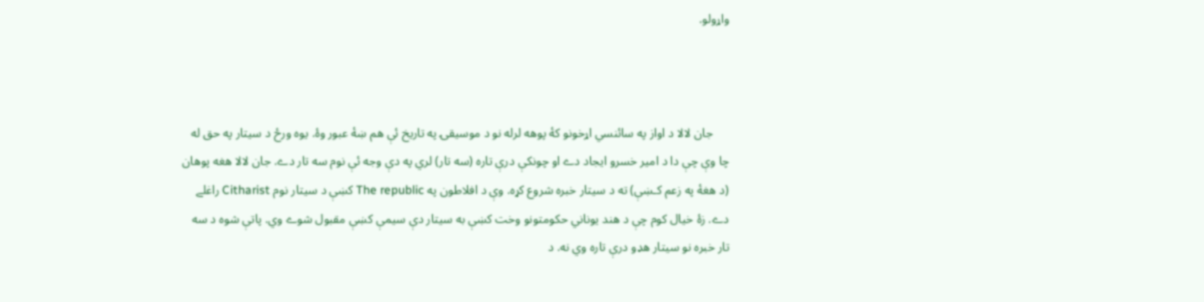واړولو.



     جان لالا د اواز په سائنسي اړخونو کۀ پوهه لرله نو د موسيقۍ په تاريخ ئې هم ښۀ عبور وۀ. يوه ورځ د سيتار په حق له چا وې چې دا د امير خسرو ايجاد دے او چونکې درې تاره (سه تار) لري په دې وجه ئې نوم سه تار دے. جان لالا هغه پوهان (د هغۀ په زعم کـښې) ته د سيتار خبره شروع کړه. وې د افلاطون په The republic کښې د سيتار نوم Citharist راغلے دے. زۀ خيال کوم چې د هند يوناني حکومتونو وخت کښې به سيتار دې سيمې کښې مقبول شوے وي. پاتې شوه د سه تار خبره نو سيتار هډو درې تاره وي نه. د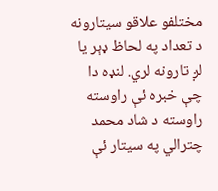مختلفو علاقو سيتارونه د تعداد په لحاظ ډېر يا لږ تارونه لري. لنډه دا چې خبره ئې راوسته راوسته د شاد محمد چترالي په سيتار ئې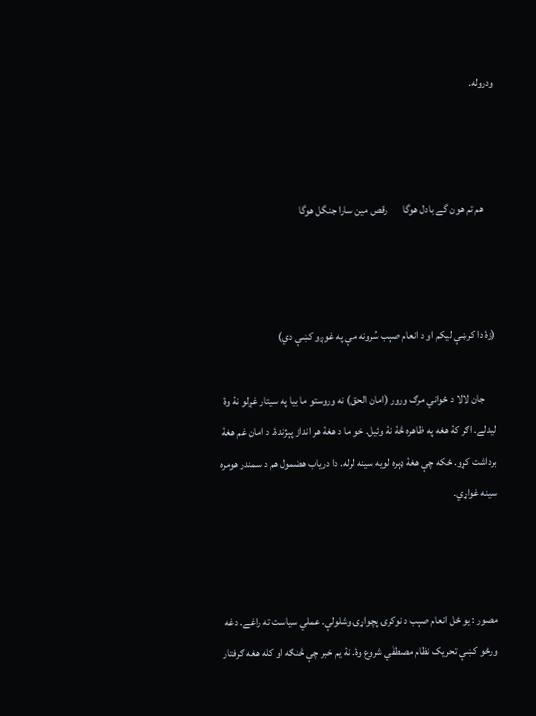ودروله.



     هم تم هون گے بادل هوگا       رقص مين سارا جنگل هوگا



(زۀ دا کرښې ليکم او د انعام صېب سُرونه مې په غوږو کښې دي)

     جان لالا د ځواني مرګ ورور (امان الحق) نه وروستو ما بيا په سيتار غږلو نۀ وۀ ليدلے. اګر کۀ هغه په ظاهره څۀ نۀ وئيل. خو ما د هغۀ هر انداز پېژندۀ. د امان غم هغۀ برداشت کړو. ځکه چې هغۀ ډېره لويه سينه لرله. دا درياب هضمول هم د سمندر هومره سينه غواړي.



مصور : يو ځل انعام صېب د نوکرۍ پچواړۍ وشلولې. عملي سياست ته راغے. دغه ورځو کښې تحريک نظام مصطفٰي شروع وۀ. نۀ يم خبر چې څنګه او کله هغه ګرفتار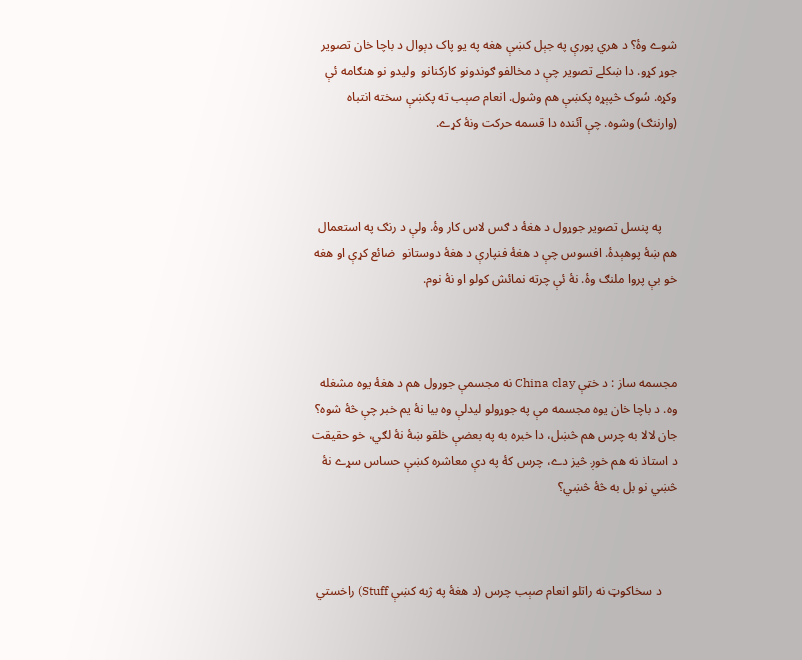شوے وۀ؟ د هري پورې په جېل کښې هغه په يو پاک دېوال د باچا خان تصوير جوړ کړو. دا ښکلے تصوير چې د مخالفو ګوندونو کارکنانو  وليدو نو هنګامه ئې وکړه. سُوک څپېړه پکښې هم وشول. انعام صېب ته پکښې سخته انتباه (وارننګ) وشوه. چې آئنده دا قسمه حرکت ونۀ کړے.



     په پنسل تصوير جوړول د هغۀ د ګس لاس کار وۀ. ولې د رنګ په استعمال هم ښۀ پوهېدۀ. افسوس چې د هغۀ فنپارې د هغۀ دوستانو  ضائع کړې او هغه خو بې پروا ملنګ وۀ. نۀ ئې چرته نمائش کولو او نۀ نوم.



مجسمه ساز : د خټې China clay نه مجسمې جوړول هم د هغۀ يوه مشغله وه. د باچا خان يوه مجسمه مې په جوړولو ليدلې وه بيا نۀ يم خبر چې څۀ شوه؟ جان لالا به چرس هم څښل، دا خبره به په بعضې خلقو ښۀ نۀ لګي، خو حقيقت د استاذ نه هم خوږ څيز دے، چرس کۀ په دې معاشره کښې حساس سړے نۀ څښي نو بل به څۀ څښي؟



     د سخاکوټ نه راتلو انعام صېب چرس (د هغۀ په ژبه کښې Stuff) راخستي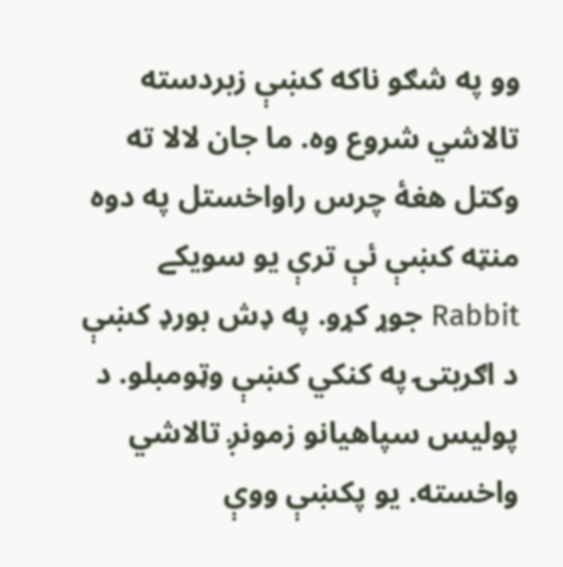وو په شګو ناکه کښې زبردسته تالاشي شروع وه. ما جان لالا ته وکتل هغۀ چرس راواخستل په دوه منټه کښې ئې ترې يو سويکے Rabbit جوړ کړو. په ډش بورډ کښې د اګربتۍ په کنکي کښې وټومبلو. د پوليس سپاهيانو زمونږ تالاشي واخسته. يو پکښې ووې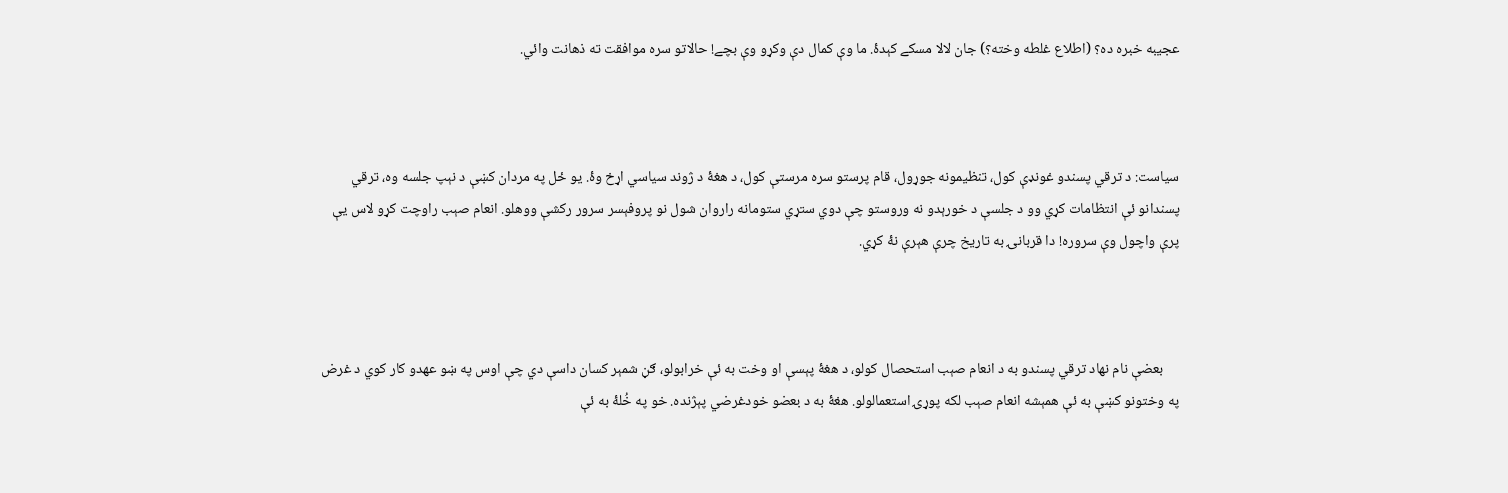عجيبه خبره ده؟ (اطلاع غلطه وخته؟) جان لالا مسکے کېدۀ. ما وې کمال دې وکړو وې بچے! حالاتو سره موافقت ته ذهانت وائي.



سياست: د ترقي پسندو غونډې کول، تنظيمونه جوړول، قام پرستو سره مرستې کول، د هغۀ د ژوند سياسي اړخ وۀ. يو ځل په مردان کښې د نېپ جلسه وه، ترقي پسندانو ئې انتظامات کړي وو د جلسې د خورېدو نه وروستو چې دوي ستړي ستومانه راروان شول نو پروفېسر سرور رکشې ووهلو. انعام صېب راوچت کړو لاس يې پرې واچول وې سروره! دا قربانۍ به تاريخ چرې هېرې نۀ کړي.



     بعضې نام نهاد ترقي پسندو به د انعام صېب استحصال کولو، د هغۀ پېسې او وخت به ئې خرابولو، ګڼ شمېر کسان داسې دي چې اوس په ښو عهدو کار کوي د غرض په وختونو کښې به ئې همېشه انعام صېب لکه پوړۍ استعمالولو. هغۀ به د بعضو خودغرضي پېژنده. خو په خُلۀ به ئې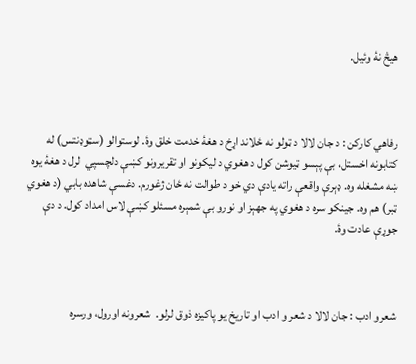هيڅ نۀ وئيل.



رفاهي کارکن : د جان لالا د ټولو نه ځلاند اړخ د هغۀ خدمت خلق وۀ. لوستوالو (سټوډنتس) له کتابونه اخستل، بې پېسو ټيوشن کول د هغوي د ليکونو او تقريرونو کښې دلچسپي  لرل د هغۀ يوه ښه مشغله وه. ډېرې واقعې راته يادې دي خو د طوالت نه ځان ژغورم. دغسې شاهده بابي (د هغوي ټبر) هم وه. جينکو سره د هغوي په جهېز او نورو بې شمېره مسئلو کښې لاس امداد کول. د دې جوړې عادت وۀ.



شعرو ادب : جان لالا د شعر و ادب او تاريخ يو پاکيزه ذوق لرلو.  شعرونه اورول، ورسره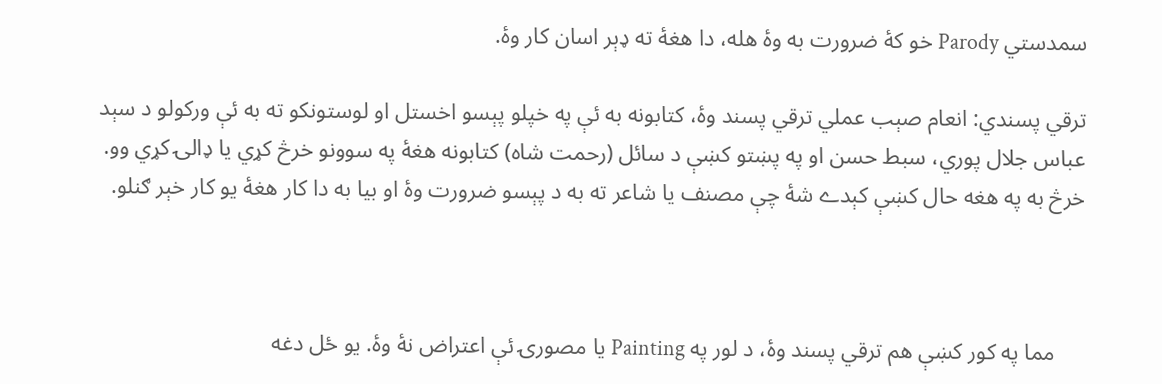سمدستي Parody خو کۀ ضرورت به وۀ هله، دا هغۀ ته ډېر اسان کار وۀ.

ترقي پسندي: انعام صېب عملي ترقي پسند وۀ، کتابونه به ئې په خپلو پېسو اخستل او لوستونکو ته به ئې ورکولو د سېد عباس جلال پوري، سبط حسن او په پښتو کښې د سائل (رحمت شاه) کتابونه هغۀ په سوونو خرڅ کړي يا ډالۍ کړي وو. خرڅ به په هغه حال کښې کېدے شۀ چې مصنف يا شاعر ته به د پېسو ضرورت وۀ او بيا به دا کار هغۀ يو کار خېر ګنلو.



     مما په کور کښې هم ترقي پسند وۀ، د لور په Painting يا مصورۍ ئې اعتراض نۀ وۀ. يو ځل دغه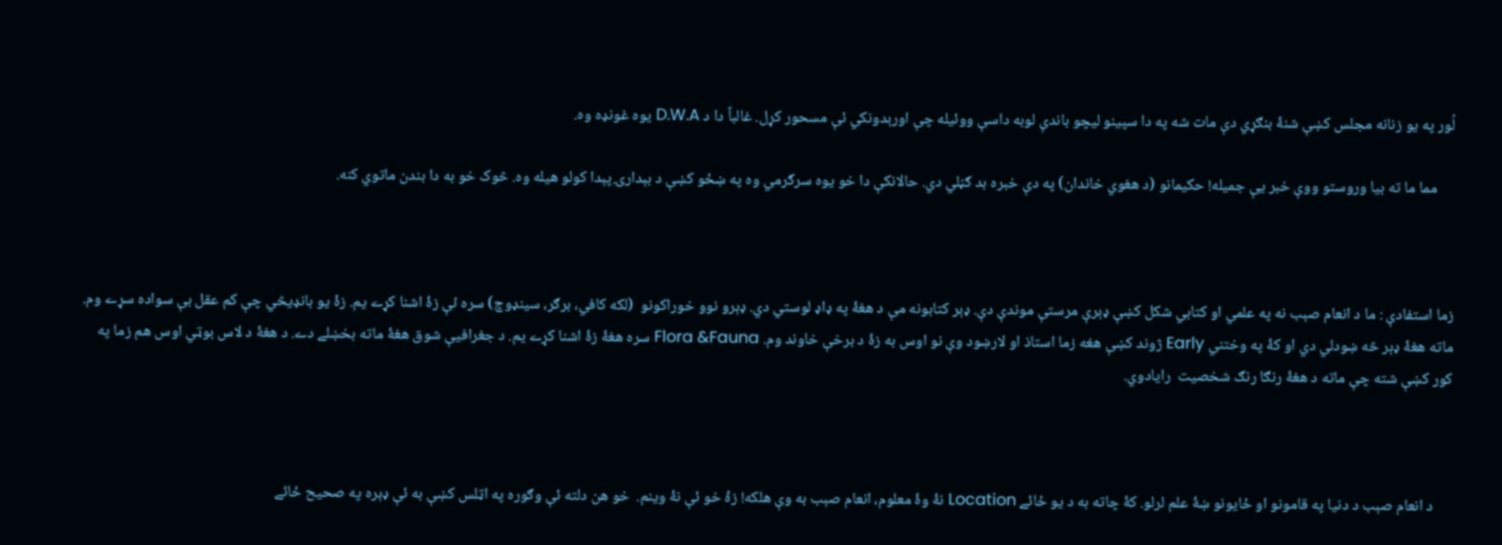لُور په يو زنانه مجلس کښې شنۀ بنګړي دې مات شه په دا سپينو ليچو باندې لوبه داسې ووئيله چې اورېدونکي ئې مسحور کړل. غالباً دا د D.W.A يوه غونډه وه.

     مما ما ته بيا وروستو ووې خبر يې جميله! حکيمانو (د هغوي خاندان) په دې خبره بد ګڼلي دي. حالانکې دا خو يوه سرګرمي وه په ښځو کښې د بېدارۍ پېدا کولو هيله وه. څوک خو به دا بندن ماتوي کنه.



زما استفادې : ما د انعام صېب نه په علمي او کتابي شکل کښې ډېرې مرستې موندې دې. ډېر کتابونه مې د هغۀ په ډاډ لوستي دي. ډېرو نوو خوراکونو  (لکه کافي، برګر، سينډوچ) سره ئې زۀ اشنا کړے يم. زۀ يو بانډيڅي چې کم عقل بې سواده سړے وم. ماته هغۀ ډېر څه ښودلي دي او کۀ په وختني Early ژوند کښې هغه زما استاذ او لارښود وې نو اوس به زۀ د برخې خاوند وم. Flora &Fauna سره هغۀ زۀ اشنا کړے يم. د جغرافيې شوق هغۀ ماته بخښلے دے. د هغۀ د لاس بوټي اوس هم زما په کور کښې شته چې ماته د هغۀ رنګا رنګ شخصيت  رايادوي.



     د انعام صېب د دنيا په قامونو او ځايونو ښۀ علم لرلو. کۀ چاته به د يو ځائے Location نۀ وۀ معلوم، انعام صېب به وې هلکه! زۀ خو ئې نۀ وينم.  خو هن دلته ئې وګوره په اټلس کښې به ئې ډېره په صحيح ځائے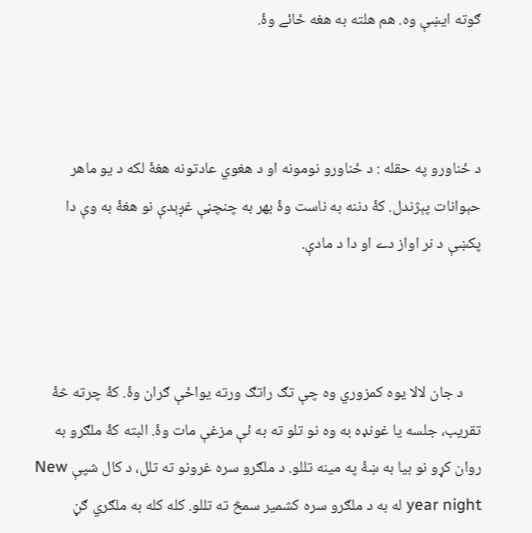ګوته ايښې وه. هم هلته به هغه ځائے وۀ.



د ځناورو په حقله : د ځناورو نومونه او د هغوي عادتونه هغۀ لکه د يو ماهر حېوانات پېژندل. کۀ دننه به ناست وۀ بهر به چنچڼې غږېدې نو هغۀ به وې دا پکښې د نر اواز دے او دا د مادې.



     د جان لالا يوه کمزوري وه چې تګ راتګ ورته يواځې ګران وۀ. کۀ چرته څۀ تقريب، جلسه يا غونډه به وه نو تلو ته به ئې مزغې مات وۀ. البته کۀ ملګرو به روان کړو نو بيا به ښۀ په مينه تللو. د ملګرو سره غرونو ته تلل، د کال شپې New year night له به د ملګرو سره کشمير سمڅ ته تللو. کله کله به ملګري ګڼ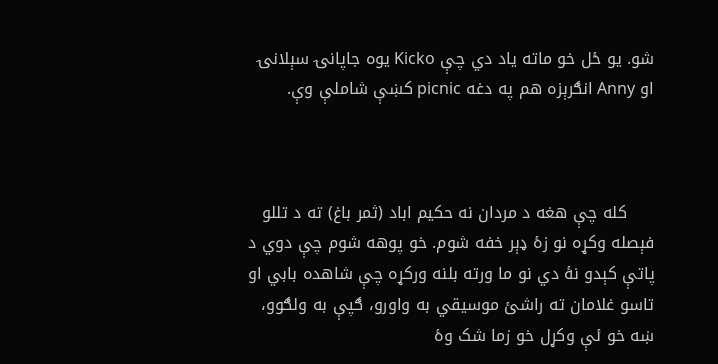شو. يو ځل خو ماته ياد دي چې Kicko يوه جاپانۍ سېلانۍ او Anny انګرېزه هم په دغه picnic کښې شاملې وې.



     کله چې هغه د مردان نه حکيم اباد (ثمر باغ) ته د تللو فېصله وکړه نو زۀ ډېر خفه شوم. خو پوهه شوم چې دوي د پاتې کېدو نۀ دي نو ما ورته بلنه ورکړه چې شاهده بابي او تاسو غلامان ته راشئ موسيقي به واورو، ګپې به ولګوو، ښه خو ئې وکړل خو زما شک وۀ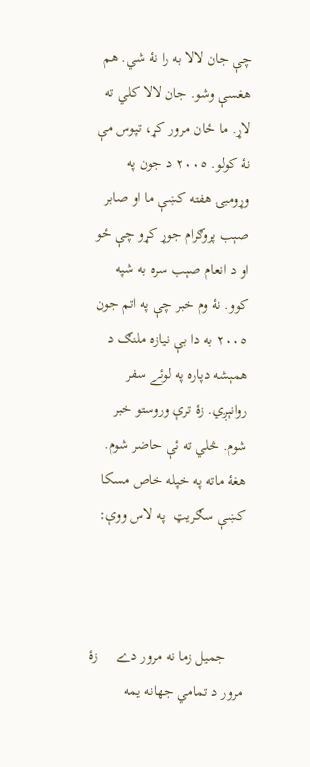چې جان لالا به را نۀ شي. هم هغسې وشو. جان لالا کلي ته لاړ. ما ځان مرور کړ، تپوس مې نۀ کولو. ٢٠٠٥ د جون په وړومبۍ هفته کښې ما او صابر  صېب پروګرام جوړ کړو چې ځو او د انعام صېب سره به شپه کوو. نۀ وم خبر چې په اتم جون ٢٠٠٥ به دا بې نيازه ملنګ د همېشه دپاره په لوئے سفر روانېږي. زۀ ترې وروستو خبر شوم. څلي ته ئې حاضر شوم. هغۀ ماته په خپله خاص مسکا کښې سګريټ  په لاس ووې:



     جميل زما نه مرور دے     زۀ مرور د تمامي جهانه يمه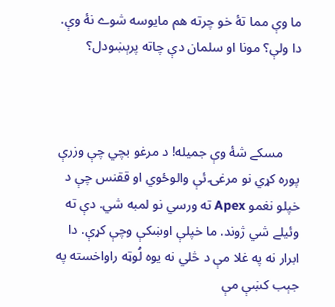ما وې مما تۀ خو چرته هم مايوسه شوے نۀ وې. دا ولې؟ مونا او سلمان دې چاته پرېښودل؟



     مسکے شۀ وې جميله! د مرغو بچي چې وزرې پوره کړي نو مرغۍ ئې والوځوي او ققنس چې د خپلو نغمو Apex ته ورسي نو لمبه شي. دې ته وئيلے شي ژوند. ما خپلې اوښکې وچې کړې. دا ابرار نه په غلا مې د څلي نه يوه لُوټه راواخسته په جېب کښې مې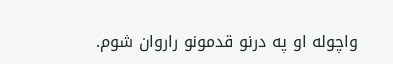واچوله او په درنو قدمونو راروان شوم.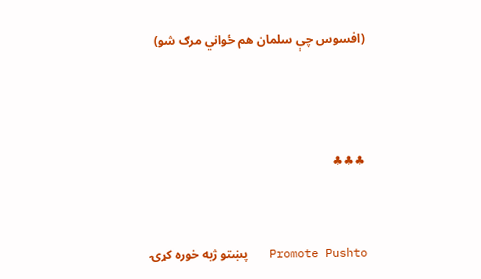(افسوس چې سلمان هم ځواني مرګ شو)



♣♣♣


Promote Pushto   پښتو ژبه خوره کړۍ